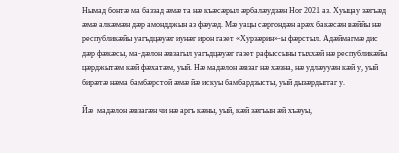Нымад бонтæ ма баззад æмæ та нæ къæсæрыл æрбалæудзæн Ног 2021 аз. Хуыцау зæгъæд æмæ алкæмæн дæр амондджын аз фæуæд. Мæ уацы сæргондæн арæх бакæсæн вæййы нæ республикæйы уагъдцæуæг иунæг ирон газет «Хурзæрин»-ы фæрстыл. Адæймагмæ дис дæр фæкæсы, ма-дæлон æвзагыл уагъдцæуæг газет рафыссыны тыххæй нæ республикæйы цæрджытæм кæй фæхатæм, уый. Нæ мадæлон æвзаг нæ хæзна, нæ удлæууæн кæй у, уый  бирæтæ нæма бамбæрстой æмæ йæ искуы бамбардзысты, уый дызæрдыггаг у.

Йæ  мадæлон æвзагæн чи нæ аргъ кæны, уый, кæй зæгъын æй хъæуы,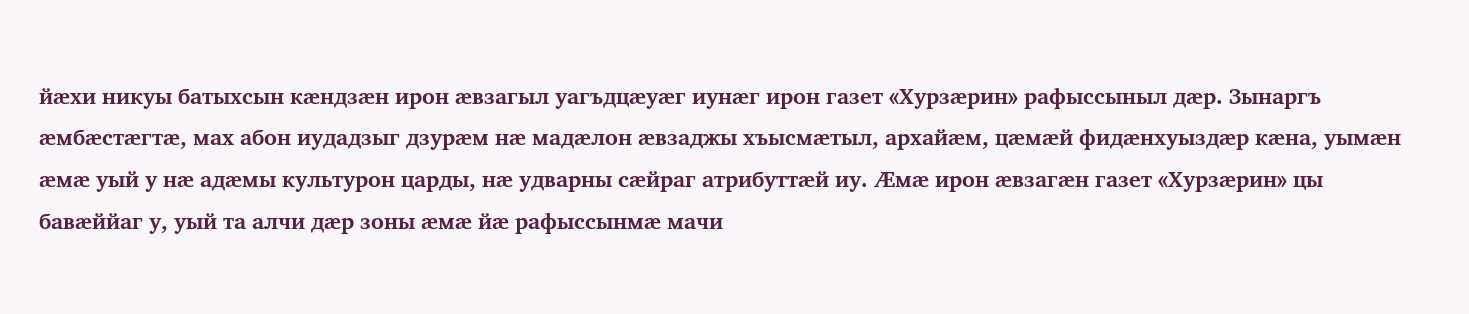йæхи никуы батыхсын кæндзæн ирон æвзагыл уагъдцæуæг иунæг ирон газет «Хурзæрин» рафыссыныл дæр. Зынаргъ æмбæстæгтæ, мах абон иудадзыг дзурæм нæ мадæлон æвзаджы хъысмæтыл, архайæм, цæмæй фидæнхуыздæр кæна, уымæн æмæ уый у нæ адæмы культурон царды, нæ удварны сæйраг атрибуттæй иу. Æмæ ирон æвзагæн газет «Хурзæрин» цы бавæййаг у, уый та алчи дæр зоны æмæ йæ рафыссынмæ мачи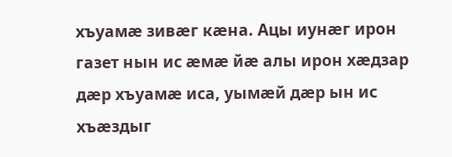хъуамæ зивæг кæна. Ацы иунæг ирон газет нын ис æмæ йæ алы ирон хæдзар дæр хъуамæ иса, уымæй дæр ын ис хъæздыг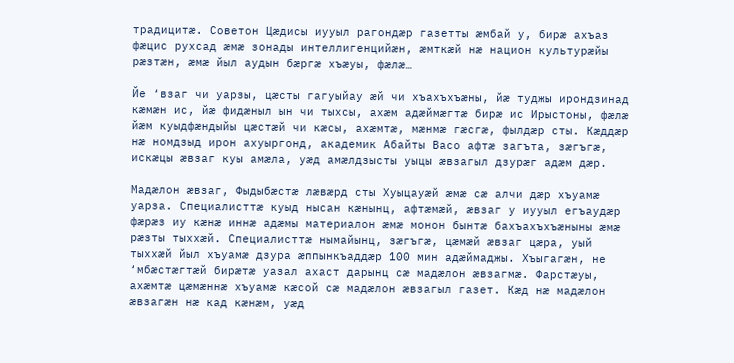традицитæ. Советон Цæдисы иууыл рагондæр газетты æмбай у, бирæ ахъаз фæцис рухсад æмæ зонады интеллигенцийæн, æмткæй нæ национ культурæйы рæзтæн, æмæ йыл аудын бæргæ хъæуы, фæлæ…

Йе ‘взаг чи уарзы, цæсты гагуыйау æй чи хъахъхъæны, йæ туджы ирондзинад кæмæн ис, йæ фидæныл ын чи тыхсы, ахæм адæймæгтæ бирæ ис Ирыстоны, фæлæ йæм куыдфæндыйы цæстæй чи кæсы, ахæмтæ, мæнмæ гæсгæ, фылдæр сты. Кæддæр нæ номдзыд ирон ахуыргонд, академик Абайты Васо афтæ загъта, зæгъгæ, искæцы æвзаг куы амæла, уæд амæлдзысты уыцы æвзагыл дзурæг адæм дæр.

Мадæлон æвзаг, Фыдыбæстæ лæвæрд сты Хуыцауæй æмæ сæ алчи дæр хъуамæ уарза. Специалисттæ куыд нысан кæнынц, афтæмæй, æвзаг у иууыл егъаудæр фæрæз иу кæнæ иннæ адæмы материалон æмæ монон бынтæ бахъахъхъæныны æмæ рæзты тыххæй. Специалисттæ нымайынц, зæгъгæ, цæмæй æвзаг цæра, уый тыххæй йыл хъуамæ дзура æппынкъаддæр 100 мин адæймаджы. Хъыгагæн, не ‘мбæстæгтæй бирæтæ уазал ахаст дарынц сæ мадæлон æвзагмæ. Фарстæуы, ахæмтæ цæмæннæ хъуамæ кæсой сæ мадæлон æвзагыл газет. Кæд нæ мадæлон æвзагæн нæ кад кæнæм, уæд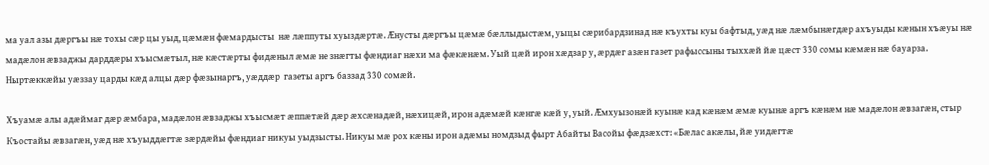ма уал азы дæргъы нæ тохы сæр цы уыд, цæмæн фæмардысты  нæ лæппуты хуыздæртæ. Æнусты дæргъы цæмæ бæллыдыстæм, уыцы сæрибардзинад нæ къухты куы бафтыд, уæд нæ лæмбынæгдæр ахъуыды кæнын хъæуы нæ мадæлон æвзаджы дарддæры хъысмæтыл, нæ кæстæрты фидæныл æмæ не знæгты фæндиаг нæхи ма фæкæнæм. Уый цæй ирон хæдзар у, æрдæг азæн газет рафыссыны тыххæй йæ цæст 330 сомы кæмæн нæ бауарза. Ныртæккæйы уæззау царды кæд алцы дæр фæзынаргъ, уæддæр  газеты аргъ баззад 330 сомæй.

Хъуамæ алы адæймаг дæр æмбара, мадæлон æвзаджы хъысмæт æппæтæй дæр æхсæнадæй, нæхицæй, ирон адæмæй кæнгæ кæй у, уый. Æмхуызонæй куынæ кад кæнæм æмæ куынæ аргъ кæнæм нæ мадæлон æвзагæн, стыр Къостайы æвзагæн, уæд нæ хъуыддæгтæ зæрдæйы фæндиаг никуы уыдзысты. Никуы мæ рох кæны ирон адæмы номдзыд фырт Абайты Васойы фæдзæхст: «Бæлас акæлы, йæ уидæгтæ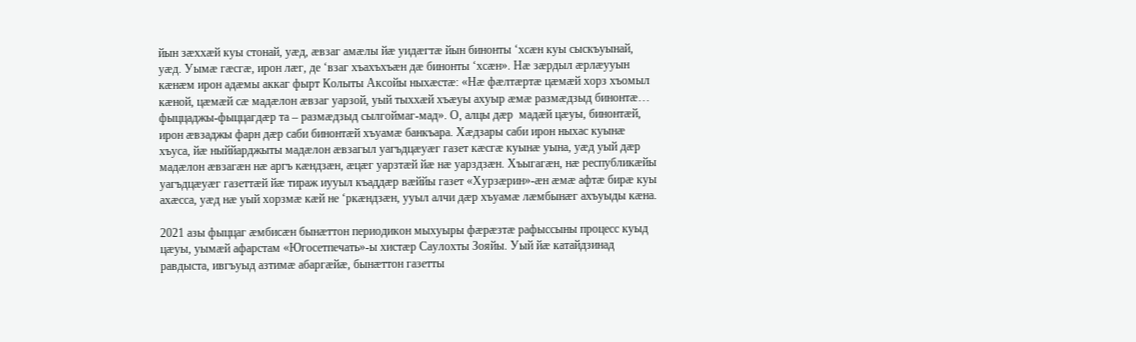йын зæххæй куы стонай, уæд, æвзаг амæлы йæ уидæгтæ йын бинонты ‘хсæн куы сыскъуынай, уæд. Уымæ гæсгæ, ирон лæг, де ‘взаг хъахъхъæн дæ бинонты ‘хсæн». Нæ зæрдыл æрлæууын кæнæм ирон адæмы аккаг фырт Колыты Аксойы ныхæстæ: «Нæ фæлтæртæ цæмæй хорз хъомыл кæной, цæмæй сæ мадæлон æвзаг уарзой, уый тыххæй хъæуы ахуыр æмæ размæдзыд бинонтæ… фыццаджы-фыццагдæр та – размæдзыд сылгоймаг-мад». О, алцы дæр  мадæй цæуы, бинонтæй, ирон æвзаджы фарн дæр саби бинонтæй хъуамæ банкъара. Хæдзары саби ирон ныхас куынæ хъуса, йæ ныййарджыты мадæлон æвзагыл уагъдцæуæг газет кæсгæ куынæ уына, уæд уый дæр мадæлон æвзагæн нæ аргъ кæндзæн, æцæг уарзтæй йæ нæ уарздзæн. Хъыгагæн, нæ республикæйы уагъдцæуæг газеттæй йæ тираж иууыл къаддæр вæййы газет «Хурзæрин»-æн æмæ афтæ бирæ куы ахæсса, уæд нæ уый хорзмæ кæй не ‘ркæндзæн, ууыл алчи дæр хъуамæ лæмбынæг ахъуыды кæна.

2021 азы фыццаг æмбисæн бынæттон периодикон мыхуыры фæрæзтæ рафыссыны процесс куыд цæуы, уымæй афарстам «Югосетпечать»-ы хистæр Саулохты Зояйы. Уый йæ катайдзинад равдыста, ивгъуыд азтимæ абаргæйæ, бынæттон газетты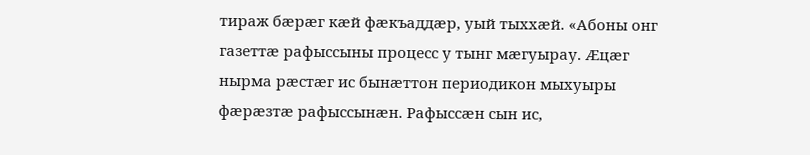тираж бæрæг кæй фæкъаддæр, уый тыххæй. «Абоны онг газеттæ рафыссыны процесс у тынг мæгуырау. Æцæг нырма рæстæг ис бынæттон периодикон мыхуыры фæрæзтæ рафыссынæн. Рафыссæн сын ис,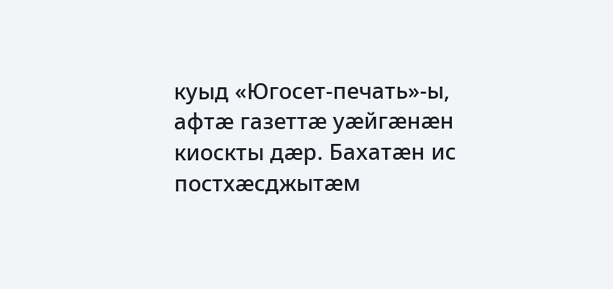куыд «Югосет-печать»-ы, афтæ газеттæ уæйгæнæн киоскты дæр. Бахатæн ис постхæсджытæм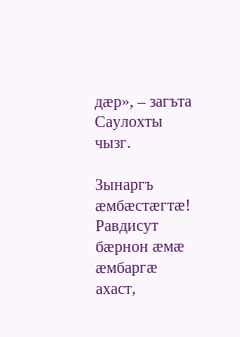дæр», – загъта Саулохты чызг.

Зынаргъ æмбæстæгтæ! Равдисут бæрнон æмæ æмбаргæ ахаст,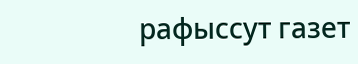рафыссут газет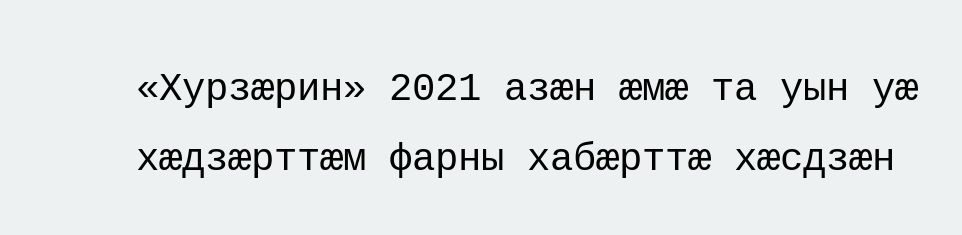«Хурзæрин» 2021 азæн æмæ та уын уæ хæдзæрттæм фарны хабæрттæ хæсдзæн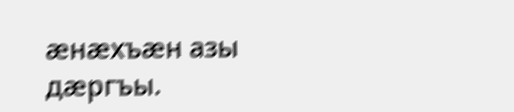æнæхъæн азы дæргъы.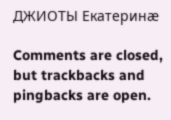ДЖИОТЫ Екатеринæ

Comments are closed, but trackbacks and pingbacks are open.